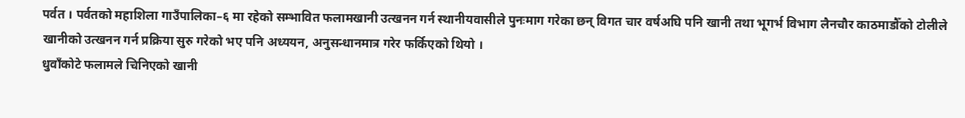पर्वत । पर्वतको महाशिला गाउँपालिका–६ मा रहेको सम्भावित फलामखानी उत्खनन गर्न स्थानीयवासीले पुनःमाग गरेका छन् विगत चार वर्षअघि पनि खानी तथा भूगर्भ विभाग लैनचौर काठमाडौँको टोलीले खानीको उत्खनन गर्न प्रक्रिया सुरु गरेको भए पनि अध्ययन, अनुसन्धानमात्र गरेर फर्किएको थियो ।
धुवाँकोटे फलामले चिनिएको खानी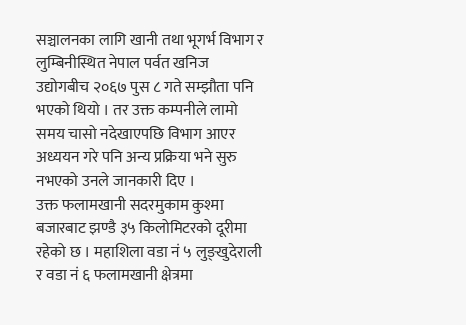सञ्चालनका लागि खानी तथा भूगर्भ विभाग र लुम्बिनीस्थित नेपाल पर्वत खनिज उद्योगबीच २०६७ पुस ८ गते सम्झौता पनि भएको थियो । तर उक्त कम्पनीले लामो समय चासो नदेखाएपछि विभाग आएर अध्ययन गरे पनि अन्य प्रक्रिया भने सुरु नभएको उनले जानकारी दिए ।
उक्त फलामखानी सदरमुकाम कुश्मा बजारबाट झण्डै ३५ किलोमिटरको दूरीमा रहेको छ । महाशिला वडा नं ५ लुङ्खुदेराली र वडा नं ६ फलामखानी क्षेत्रमा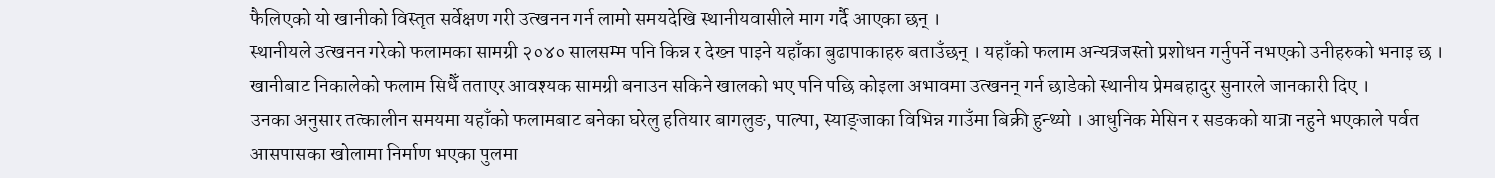फैलिएको यो खानीको विस्तृत सर्वेक्षण गरी उत्खनन गर्न लामो समयदेखि स्थानीयवासीले माग गर्दै आएका छन् ।
स्थानीयले उत्खनन गरेको फलामका सामग्री २०४० सालसम्म पनि किन्न र देख्न पाइने यहाँका बुढापाकाहरु बताउँछन् । यहाँको फलाम अन्यत्रजस्तो प्रशोधन गर्नुपर्ने नभएको उनीहरुको भनाइ छ । खानीबाट निकालेको फलाम सिधैँ तताएर आवश्यक सामग्री बनाउन सकिने खालको भए पनि पछि कोइला अभावमा उत्खनन् गर्न छाडेको स्थानीय प्रेमबहादुर सुनारले जानकारी दिए ।
उनका अनुसार तत्कालीन समयमा यहाँको फलामबाट बनेका घरेलु हतियार बागलुङ, पाल्पा, स्याङ्जाका विभिन्न गाउँमा बिक्री हुन्थ्यो । आधुनिक मेसिन र सडकको यात्रा नहुने भएकाले पर्वत आसपासका खोलामा निर्माण भएका पुलमा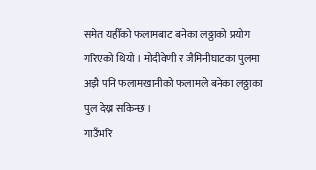समेत यहीँको फलामबाट बनेका लठ्ठाको प्रयोग गरिएको थियो । मोदीवेणी र जैमिनीघाटका पुलमा अझै पनि फलामखानीको फलामले बनेका लठ्ठाका पुल देख्न सकिन्छ ।
गाउँभरि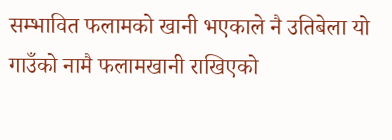सम्भावित फलामको खानी भएकाले नै उतिबेला यो गाउँको नामै फलामखानी राखिएको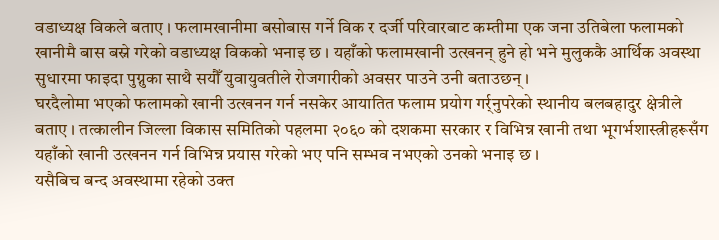वडाध्यक्ष विकले बताए । फलामखानीमा बसोबास गर्ने विक र दर्जी परिवारबाट कम्तीमा एक जना उतिबेला फलामको खानीमै बास बस्ने गरेको वडाध्यक्ष विकको भनाइ छ । यहाँको फलामखानी उत्खनन् हुने हो भने मुलुककै आर्थिक अवस्था सुधारमा फाइदा पुग्नुका साथै सयौँ युवायुवतीले रोजगारीको अवसर पाउने उनी बताउछन् ।
घरदैलोमा भएको फलामको खानी उत्खनन गर्न नसकेर आयातित फलाम प्रयोग गर्र्नुपरेको स्थानीय बलबहादुर क्षेत्रीले बताए । तत्कालीन जिल्ला विकास समितिको पहलमा २०६० को दशकमा सरकार र विभिन्न खानी तथा भूगर्भशास्त्रीहरूसँग यहाँको खानी उत्खनन गर्न विभिन्न प्रयास गरेको भए पनि सम्भव नभएको उनको भनाइ छ ।
यसैबिच बन्द अवस्थामा रहेको उक्त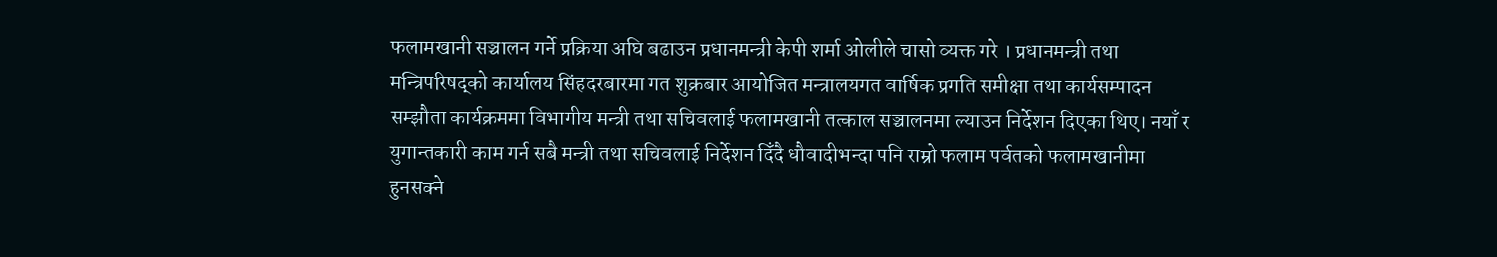फलामखानी सञ्चालन गर्ने प्रक्रिया अघि बढाउन प्रधानमन्त्री केपी शर्मा ओलीले चासो व्यक्त गरे । प्रधानमन्त्री तथा मन्त्रिपरिषद्को कार्यालय सिंहदरबारमा गत शुक्रबार आयोजित मन्त्रालयगत वार्षिक प्रगति समीक्षा तथा कार्यसम्पादन सम्झौता कार्यक्रममा विभागीय मन्त्री तथा सचिवलाई फलामखानी तत्काल सञ्चालनमा ल्याउन निर्देशन दिएका थिए। नयाँ र युगान्तकारी काम गर्न सबै मन्त्री तथा सचिवलाई निर्देशन दिँदै धौवादीभन्दा पनि राम्रो फलाम पर्वतको फलामखानीमा हुनसक्ने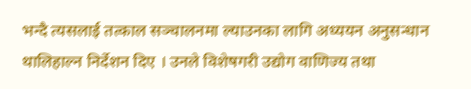भन्दै त्यसलाई तत्काल सञ्चालनमा ल्याउनका लागि अध्ययन अनुसन्धान थालिहाल्न निर्देशन दिए । उनले विशेषगरी उद्योग वाणिज्य तथा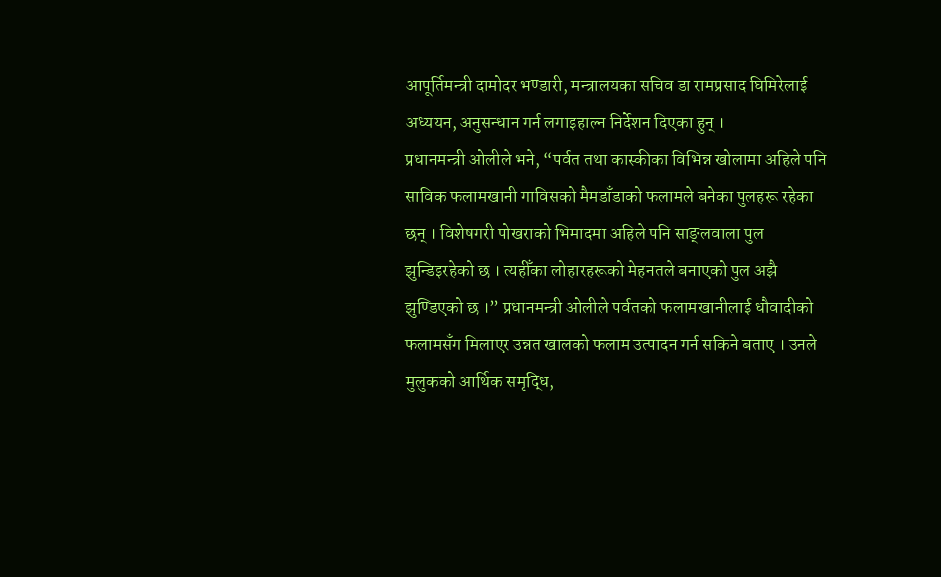आपूर्तिमन्त्री दामोदर भण्डारी, मन्त्रालयका सचिव डा रामप्रसाद घिमिरेलाई अध्ययन, अनुसन्धान गर्न लगाइहाल्न निर्देशन दिएका हुन् ।
प्रधानमन्त्री ओलीले भने, “पर्वत तथा कास्कीका विभिन्न खोलामा अहिले पनि साविक फलामखानी गाविसको मैमडाँडाको फलामले बनेका पुलहरू रहेका छन् । विशेषगरी पोखराको भिमादमा अहिले पनि साङ्लवाला पुल झुन्डिइरहेको छ । त्यहीँका लोहारहरूको मेहनतले बनाएको पुल अझै झुण्डिएको छ ।” प्रधानमन्त्री ओलीले पर्वतको फलामखानीलाई धौवादीको फलामसँग मिलाएर उन्नत खालको फलाम उत्पादन गर्न सकिने बताए । उनले मुलुकको आर्थिक समृद्धि,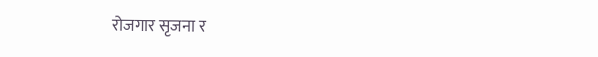रोजगार सृजना र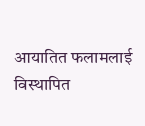आयातित फलामलाई विस्थापित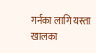गर्नका लागि यस्ता खालका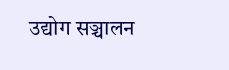उद्योग सञ्चालन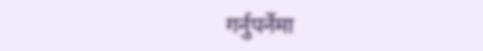गर्नुपर्नेमा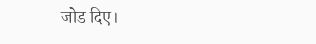जोड दिए।